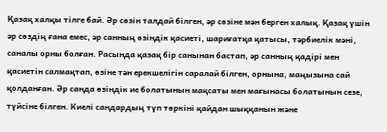Қазақ халқы тілге бай. Әр сөзін талдай білген, әр сөзіне мән берген халық. Қазақ үшін әр сөздің ғана емес, әр санның өзіндік қасиеті, шариғатқа қатысы, тәрбиелік мәні, саналы орны болған. Расында қазақ бір санынан бастап, әр санның қадірі мен қасиетін салмақтап, өзіне тән ерекшелігін саралай білген, орнына, маңызына сай қолданған. Әр санда өзіндік ие болатынын мақсаты мен мағынасы болатынын сезе, түйсіне білген. Киелі сандардың түп төркіні қайдан шыққанын және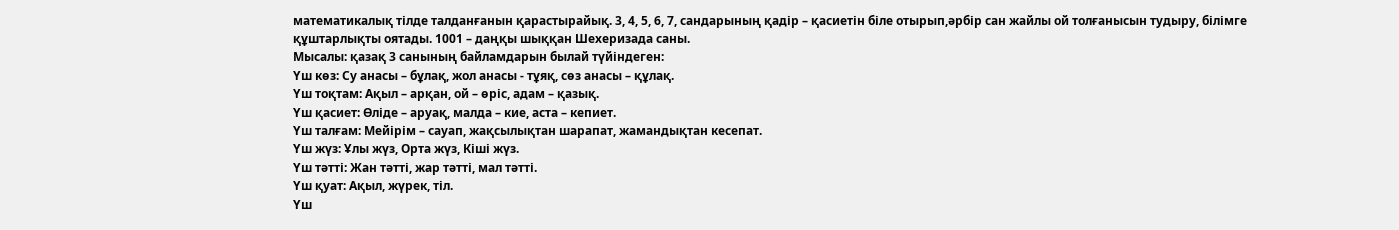математикалық тілде талданғанын қарастырайық. 3, 4, 5, 6, 7, сандарының қадір – қасиетін біле отырып,әрбір сан жайлы ой толғанысын тудыру, білімге құштарлықты оятады. 1001 – даңқы шыққан Шехеризада саны.
Мысалы: қазақ 3 санының байламдарын былай түйіндеген:
Үш көз: Су анасы – бұлақ, жол анасы - тұяқ, сөз анасы – құлақ.
Үш тоқтам: Ақыл – арқан, ой – өріс, адам – қазық.
Үш қасиет: Өліде – аруақ, малда – кие, аста – кепиет.
Үш талғам: Мейірім – сауап, жақсылықтан шарапат, жамандықтан кесепат.
Үш жүз: Ұлы жүз, Орта жүз, Кіші жүз.
Үш тәтті: Жан тәтті, жар тәтті, мал тәтті.
Үш қуат: Ақыл, жүрек, тіл.
Үш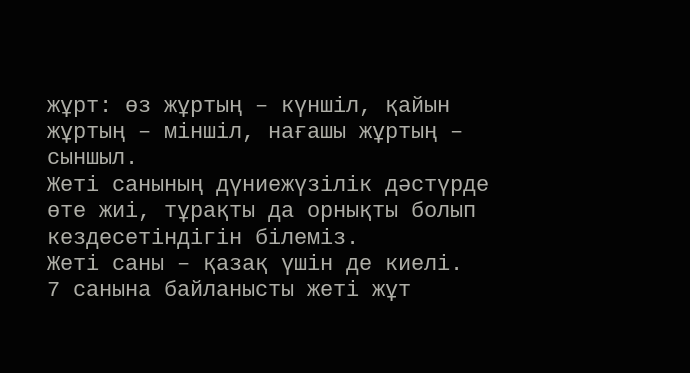жұрт: өз жұртың – күншіл, қайын жұртың – міншіл, нағашы жұртың – сыншыл.
Жеті санының дүниежүзілік дәстүрде өте жиі, тұрақты да орнықты болып кездесетіндігін білеміз.
Жеті саны – қазақ үшін де киелі.
7 санына байланысты жеті жұт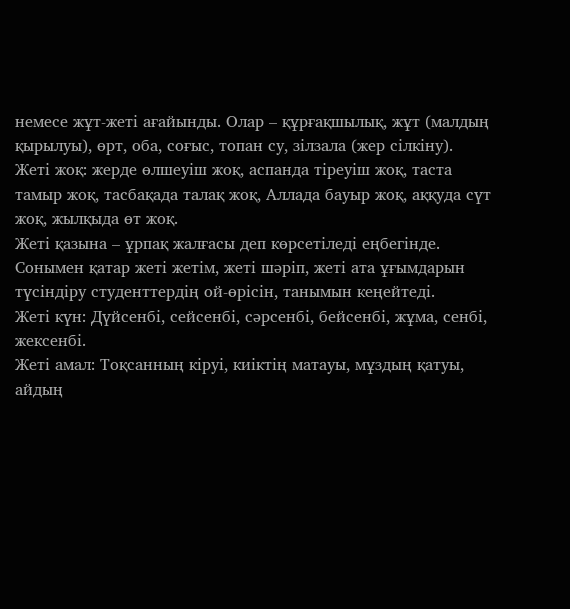немесе жұт-жеті ағайынды. Олар – құрғақшылық, жұт (малдың қырылуы), өрт, оба, соғыс, топан су, зілзала (жер сілкіну).
Жеті жоқ: жерде өлшеуіш жоқ, аспанда тіреуіш жоқ, таста тамыр жоқ, тасбақада талақ жоқ, Аллада бауыр жоқ, аққуда сүт жоқ, жылқыда өт жоқ.
Жеті қазына – ұрпақ жалғасы деп көрсетіледі еңбегінде. Сонымен қатар жеті жетім, жеті шәріп, жеті ата ұғымдарын түсіндіру студенттердің ой-өрісін, танымын кеңейтеді.
Жеті күн: Дүйсенбі, сейсенбі, сәрсенбі, бейсенбі, жұма, сенбі, жексенбі.
Жеті амал: Тоқсанның кіруі, киіктің матауы, мұздың қатуы, айдың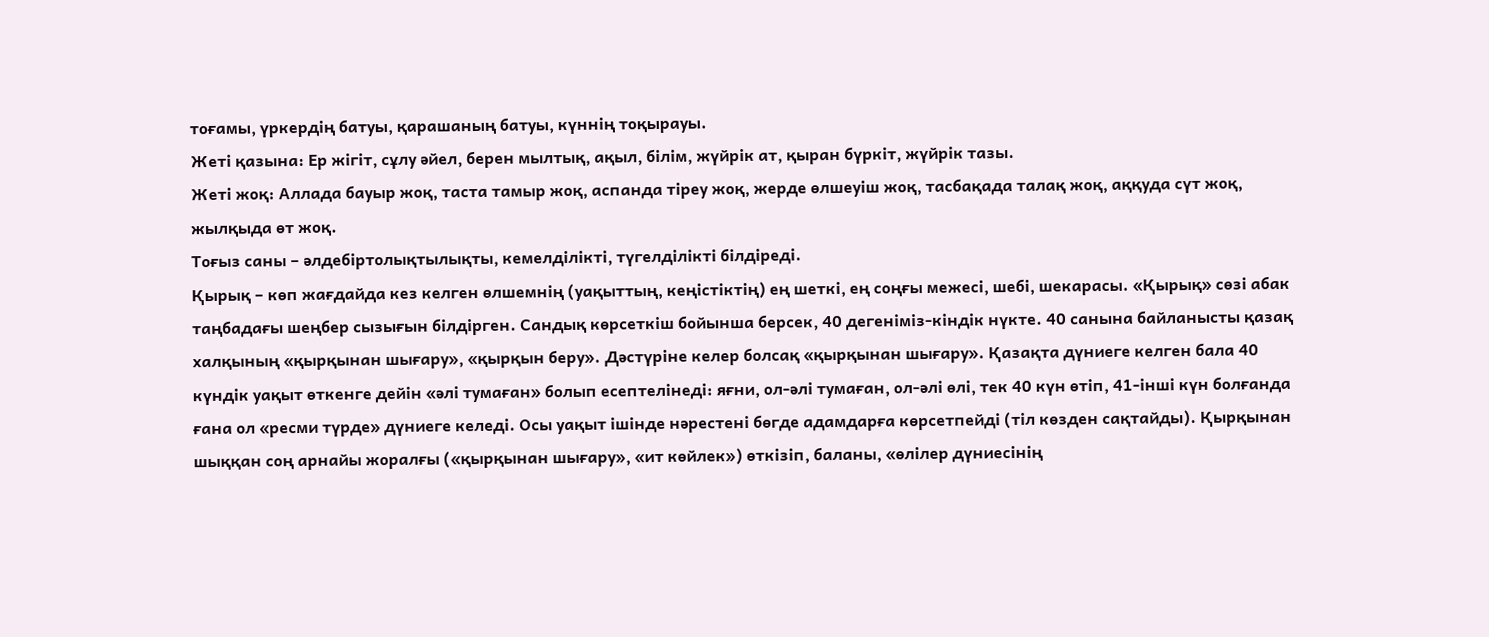тоғамы, үркердің батуы, қарашаның батуы, күннің тоқырауы.
Жеті қазына: Ер жігіт, сұлу әйел, берен мылтық, ақыл, білім, жүйрік ат, қыран бүркіт, жүйрік тазы.
Жеті жоқ: Аллада бауыр жоқ, таста тамыр жоқ, аспанда тіреу жоқ, жерде өлшеуіш жоқ, тасбақада талақ жоқ, аққуда сүт жоқ, жылқыда өт жоқ.
Тоғыз саны – әлдебіртолықтылықты, кемелділікті, түгелділікті білдіреді.
Қырық – көп жағдайда кез келген өлшемнің (уақыттың, кеңістіктің) ең шеткі, ең соңғы межесі, шебі, шекарасы. «Қырық» сөзі абак таңбадағы шеңбер сызығын білдірген. Сандық көрсеткіш бойынша берсек, 40 дегеніміз-кіндік нүкте. 40 санына байланысты қазақ халқының «қырқынан шығару», «қырқын беру». Дәстүріне келер болсақ «қырқынан шығару». Қазақта дүниеге келген бала 40 күндік уақыт өткенге дейін «әлі тумаған» болып есептелінеді: яғни, ол-әлі тумаған, ол-әлі өлі, тек 40 күн өтіп, 41-інші күн болғанда ғана ол «ресми түрде» дүниеге келеді. Осы уақыт ішінде нәрестені бөгде адамдарға көрсетпейді (тіл көзден сақтайды). Қырқынан шыққан соң арнайы жоралғы («қырқынан шығару», «ит көйлек») өткізіп, баланы, «өлілер дүниесінің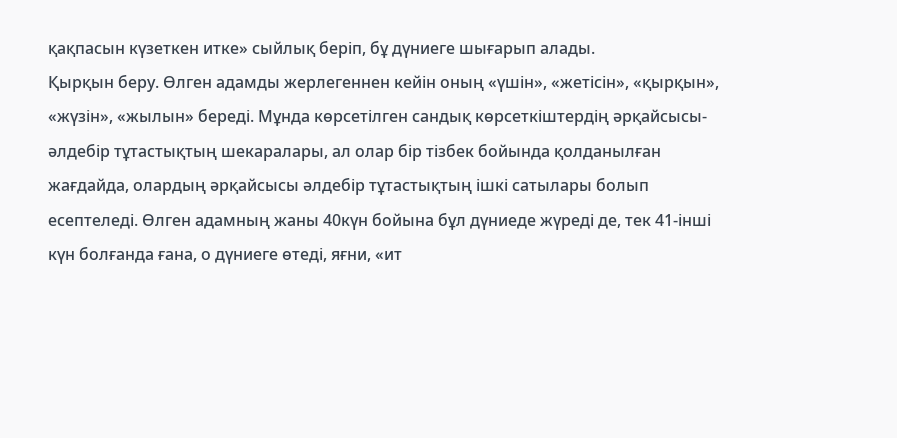қақпасын күзеткен итке» сыйлық беріп, бұ дүниеге шығарып алады.
Қырқын беру. Өлген адамды жерлегеннен кейін оның «үшін», «жетісін», «қырқын», «жүзін», «жылын» береді. Мұнда көрсетілген сандық көрсеткіштердің әрқайсысы-әлдебір тұтастықтың шекаралары, ал олар бір тізбек бойында қолданылған жағдайда, олардың әрқайсысы әлдебір тұтастықтың ішкі сатылары болып есептеледі. Өлген адамның жаны 40күн бойына бұл дүниеде жүреді де, тек 41-інші күн болғанда ғана, о дүниеге өтеді, яғни, «ит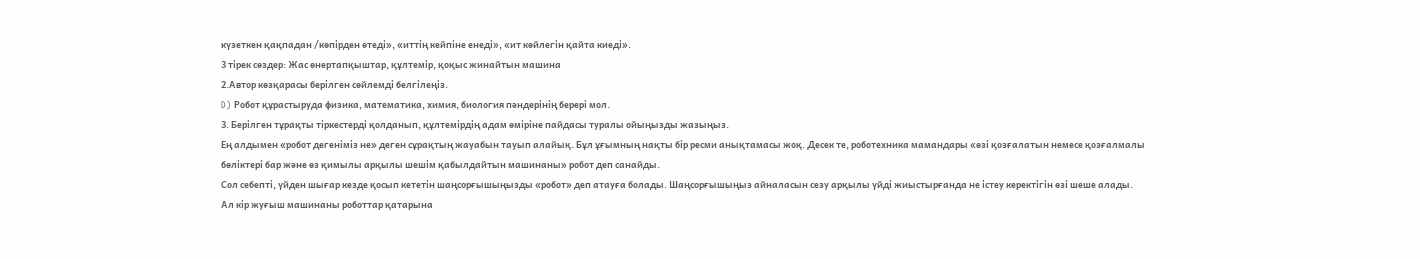күзеткен қақпадан /көпірден өтеді», «иттің кейпіне енеді», «ит көйлегін қайта киеді».
3 тірек сөздер: Жас өнертапқыштар, құлтемір, қоқыс жинайтын машина
2.Автор көзқарасы берілген сөйлемді белгілеңіз.
D) Робот құрастыруда физика, математика, химия, биология пәндерінің берері мол.
3. Берілген тұрақты тіркестерді қолданып, құлтемірдің адам өміріне пайдасы туралы ойыңызды жазыңыз.
Ең алдымен «робот дегеніміз не» деген сұрақтың жауабын тауып алайық. Бұл ұғымның нақты бір ресми анықтамасы жоқ. Десек те, роботехника мамандары «өзі қозғалатын немесе қозғалмалы бөліктері бар және өз қимылы арқылы шешім қабылдайтын машинаны» робот деп санайды.
Сол себепті, үйден шығар кезде қосып кететін шаңсорғышыңызды «робот» деп атауға болады. Шаңсорғышыңыз айналасын сезу арқылы үйді жиыстырғанда не істеу керектігін өзі шеше алады.
Ал кір жуғыш машинаны роботтар қатарына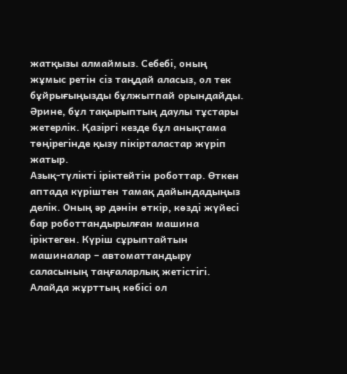жатқызы алмаймыз. Себебі, оның жұмыс ретін сіз таңдай аласыз, ол тек бұйрығыңызды бұлжытпай орындайды. Әрине, бұл тақырыптың даулы тұстары жетерлік. Қазіргі кезде бұл анықтама төңірегінде қызу пікірталастар жүріп жатыр.
Азық-түлікті іріктейтін роботтар. Өткен аптада күріштен тамақ дайындадыңыз делік. Оның әр дәнін өткір, көзді жүйесі бар роботтандырылған машина іріктеген. Күріш сұрыптайтын машиналар – автоматтандыру саласының таңғаларлық жетістігі. Алайда жұрттың көбісі ол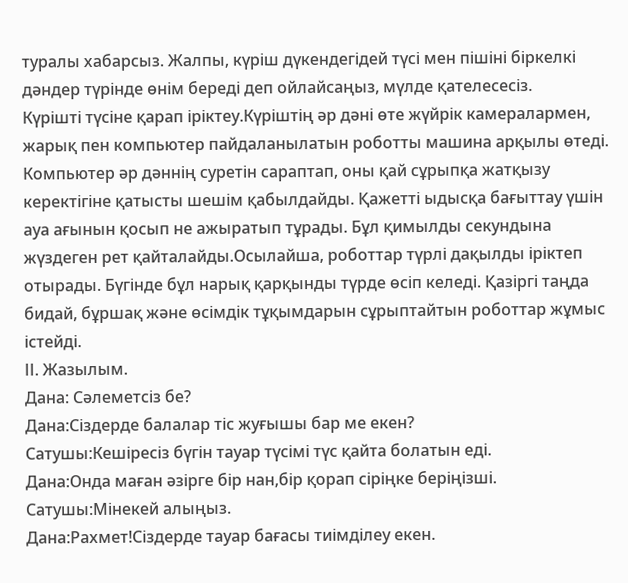туралы хабарсыз. Жалпы, күріш дүкендегідей түсі мен пішіні біркелкі дәндер түрінде өнім береді деп ойлайсаңыз, мүлде қателесесіз.
Күрішті түсіне қарап іріктеу.Күріштің әр дәні өте жүйрік камералармен, жарық пен компьютер пайдаланылатын роботты машина арқылы өтеді. Компьютер әр дәннің суретін сараптап, оны қай сұрыпқа жатқызу керектігіне қатысты шешім қабылдайды. Қажетті ыдысқа бағыттау үшін ауа ағынын қосып не ажыратып тұрады. Бұл қимылды секундына жүздеген рет қайталайды.Осылайша, роботтар түрлі дақылды іріктеп отырады. Бүгінде бұл нарық қарқынды түрде өсіп келеді. Қазіргі таңда бидай, бұршақ және өсімдік тұқымдарын сұрыптайтын роботтар жұмыс істейді.
ІІ. Жазылым.
Дана: Сәлеметсіз бе?
Дана:Сіздерде балалар тіс жуғышы бар ме екен?
Сатушы:Кешіресіз бүгін тауар түсімі түс қайта болатын еді.
Дана:Онда маған әзірге бір нан,бір қорап сіріңке беріңізші.
Сатушы:Мінекей алыңыз.
Дана:Рахмет!Сіздерде тауар бағасы тиімділеу екен.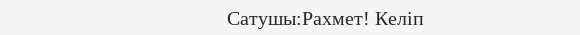Сатушы:Рахмет! Келіп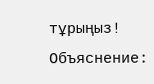тұрыңыз!
Объяснение: